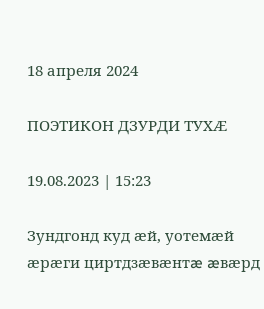18 апреля 2024

ПОЭТИКОН ДЗУРДИ ТУХÆ

19.08.2023 | 15:23

Зундгонд куд æй, уотемæй æрæги циртдзæвæнтæ æвæрд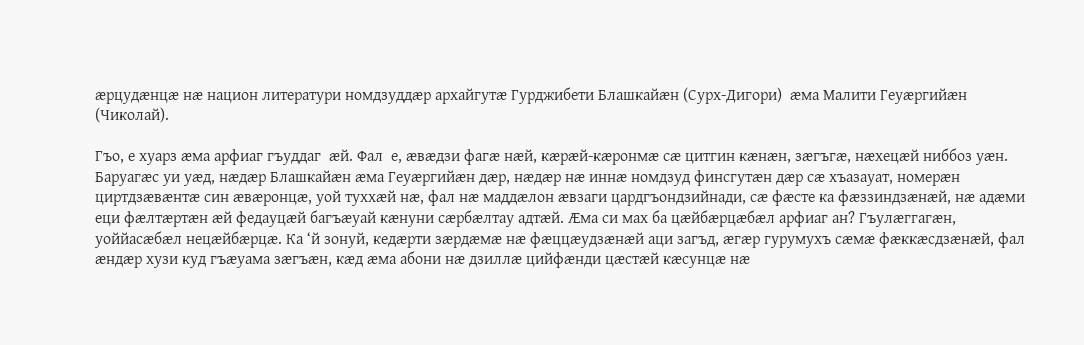æрцудæнцæ нæ национ литератури номдзуддæр архайгутæ Гурджибети Блашкайæн (Сурх-Дигори)  æма Малити Геуæргийæн (Чиколай).

Гъо, е хуарз æма арфиаг гъуддаг  æй. Фал  е, æвæдзи фагæ нæй, кæрæй-кæронмæ сæ цитгин кæнæн, зæгъгæ, нæхецæй ниббоз уæн. Баруагæс уи уæд, нæдæр Блашкайæн æма Геуæргийæн дæр, нæдæр нæ иннæ номдзуд финсгутæн дæр сæ хъазауат, номерæн циртдзæвæнтæ син æвæронцæ, уой туххæй нæ, фал нæ маддæлон æвзаги цардгъондзийнади, сæ фæсте ка фæззиндзæнæй, нæ адæми еци фæлтæртæн æй федауцæй багъæуай кæнуни сæрбæлтау адтæй. Æма си мах ба цæйбæрцæбæл арфиаг ан? Гъулæггагæн, уоййасæбæл нецæйбæрцæ. Ка ‘й зонуй, кедæрти зæрдæмæ нæ фæццæудзæнæй аци загъд, æгæр гурумухъ сæмæ фæккæсдзæнæй, фал æндæр хузи куд гъæуама зæгъæн, кæд æма абони нæ дзиллæ цийфæнди цæстæй кæсунцæ нæ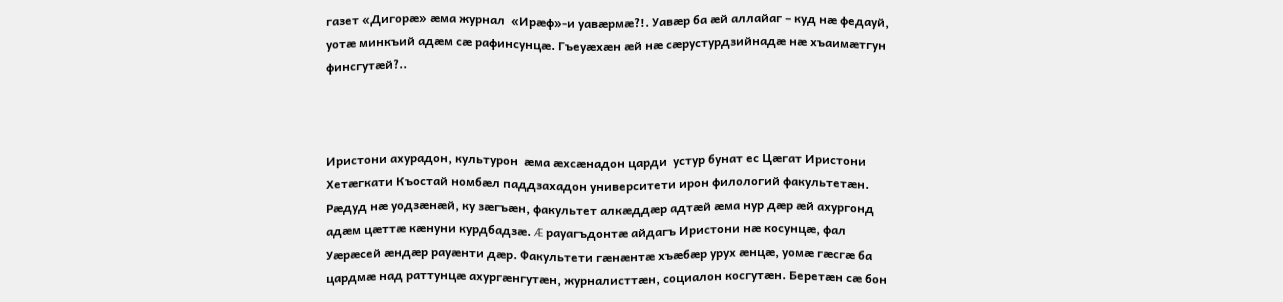газет «Дигорæ» æма журнал  «Ирæф»-и уавæрмæ?!. Уавæр ба æй аллайаг – куд нæ федауй, уотæ минкъий адæм сæ рафинсунцæ. Гъеуæхæн æй нæ сæрустурдзийнадæ нæ хъаимæтгун финсгутæй?..



Иристони ахурадон, культурон  æма æхсæнадон царди  устур бунат ес Цæгат Иристони Хетæгкати Къостай номбæл паддзахадон университети ирон филологий факультетæн. Рæдуд нæ уодзæнæй, ку зæгъæн, факультет алкæддæр адтæй æма нур дæр æй ахургонд адæм цæттæ кæнуни курдбадзæ. Æ рауагъдонтæ айдагъ Иристони нæ косунцæ, фал Уæрæсей æндæр рауæнти дæр. Факультети гæнæнтæ хъæбæр урух æнцæ, уомæ гæсгæ ба цардмæ над раттунцæ ахургæнгутæн, журналисттæн, социалон косгутæн. Беретæн сæ бон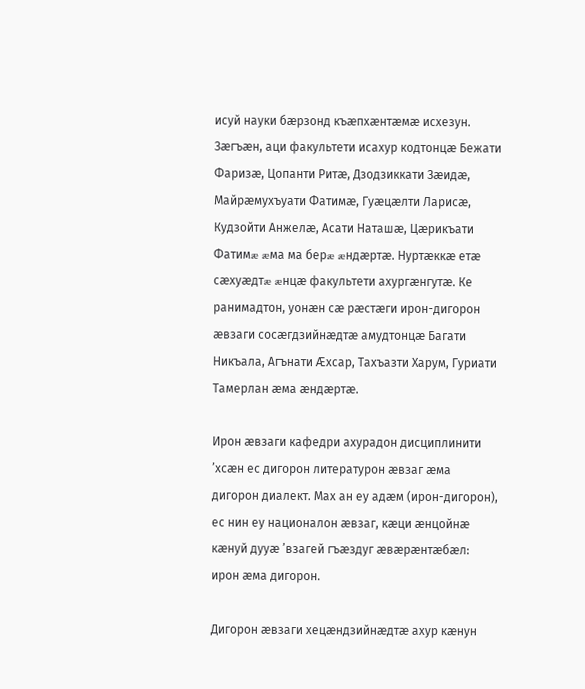исуй науки бæрзонд къæпхæнтæмæ исхезун. Зæгъæн, аци факультети исахур кодтонцæ Бежати Фаризæ, Цопанти Ритæ, Дзодзиккати Зæидæ, Майрæмухъуати Фатимæ, Гуæцæлти Ларисæ, Кудзойти Анжелæ, Асати Наташæ, Цæрикъати Фатимæ æма ма берæ æндæртæ. Нуртæккæ етæ сæхуæдтæ æнцæ факультети ахургæнгутæ. Ке ранимадтон, уонæн сæ рæстæги ирон-дигорон æвзаги сосæгдзийнæдтæ амудтонцæ Багати Никъала, Агънати Æхсар, Тахъазти Харум, Гуриати Тамерлан æма æндæртæ.

Ирон æвзаги кафедри ахурадон дисциплинити ’хсæн ес дигорон литературон æвзаг æма дигорон диалект. Мах ан еу адæм (ирон-дигорон), ес нин еу националон æвзаг, кæци æнцойнæ кæнуй дууæ ’взагей гъæздуг æвæрæнтæбæл: ирон æма дигорон.

Дигорон æвзаги хецæндзийнæдтæ ахур кæнун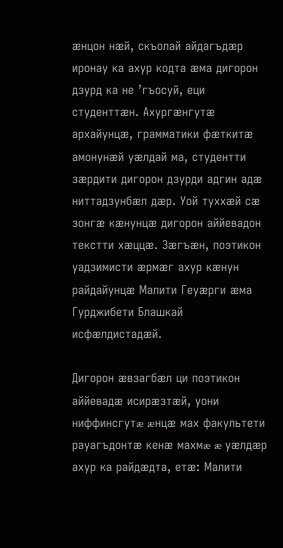æнцон нæй, скъолай айдагъдæр иронау ка ахур кодта æма дигорон дзурд ка не ’гъосуй, еци студенттæн. Ахургæнгутæ архайунцæ, грамматики фæткитæ амонунæй уæлдай ма, студентти зæрдити дигорон дзурди адгин адæ ниттадзунбæл дæр. Уой туххæй сæ зонгæ кæнунцæ дигорон аййевадон текстти хæццæ. Зæгъæн, поэтикон уадзимисти æрмæг ахур кæнун райдайунцæ Малити Геуæрги æма Гурджибети Блашкай исфæлдистадæй.

Дигорон æвзагбæл ци поэтикон аййевадæ исирæзтæй, уони ниффинсгутæ æнцæ мах факультети рауагъдонтæ кенæ махмæ æ уæлдæр ахур ка райдæдта, етæ: Малити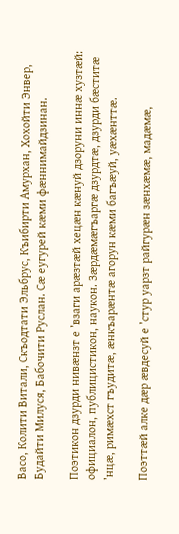Васо, Колити Витали, Скъодтати Эльбрус, Къибирти Амурхан, Хохойти Энвер, Будайти Милуся, Бабочити Руслан. Сæ еугурей кæми фæннимайдзинан.

Поэтикон дзурди нивæнзт е ’взаги арæзтæй хецæн кæнуй дзоруни иннæ хузтæй: официалон, публицистикон, наукон. Зæрдæмæгъаргæ дзурдтæ, дзурди бæститæ ’нцæ, римæхст гъудитæ, æнкъарæнтæ агорун кæми багъæуй, уæхæнттæ.

Поэттæй алке дæр æвдесуй е ’стур уарзт райгурæн зæнхæмæ, мадæмæ,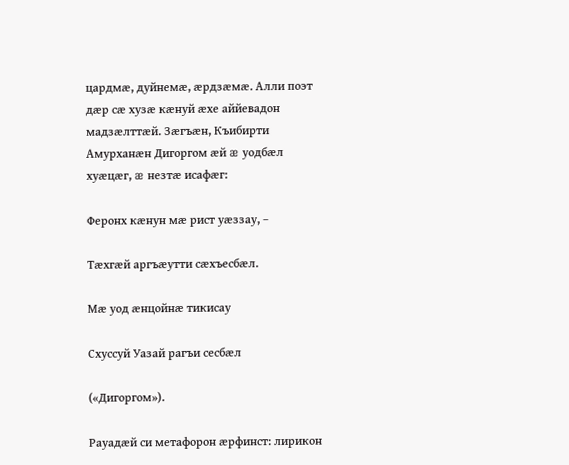цардмæ, дуйнемæ, æрдзæмæ. Алли поэт дæр сæ хузæ кæнуй æхе аййевадон мадзæлттæй. Зæгъæн, Къибирти Амурханæн Дигоргом æй æ уодбæл хуæцæг, æ незтæ исафæг:

Феронх кæнун мæ рист уæззау, –

Тæхгæй аргъæутти сæхъесбæл.

Мæ уод æнцойнæ тикисау

Схуссуй Уазай рагъи сесбæл

(«Дигоргом»).

Рауадæй си метафорон æрфинст: лирикон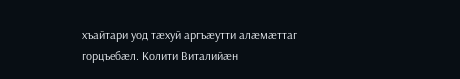хъайтари уод тæхуй аргъæутти алæмæттаг горцъебæл. Колити Виталийæн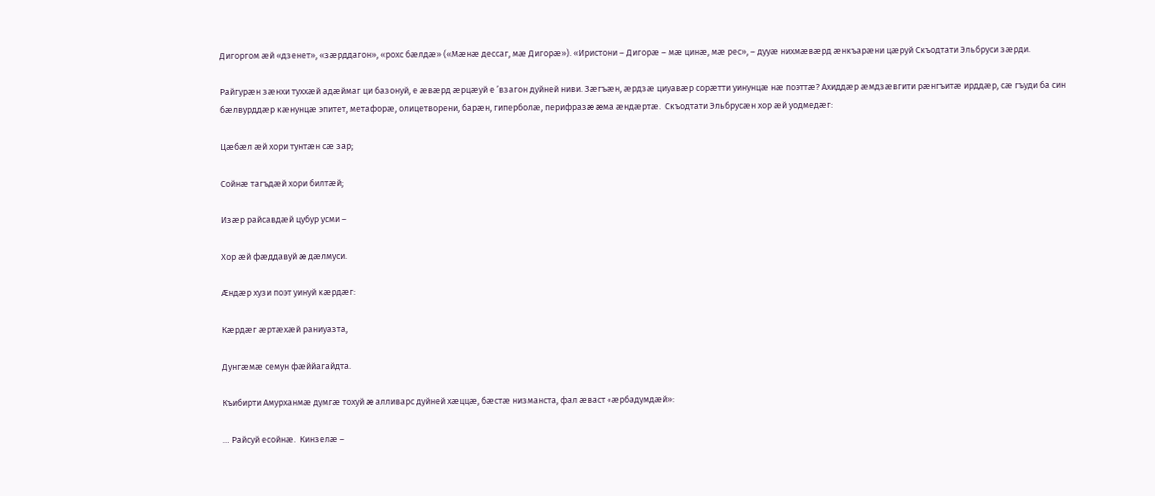Дигоргом æй «дзенет», «зæрддагон», «рохс бæлдæ» («Мæнæ дессаг, мæ Дигорæ»). «Иристони – Дигорæ – мæ цинæ, мæ рес», – дууæ нихмæвæрд æнкъарæни цæруй Скъодтати Эльбруси зæрди.

Райгурæн зæнхи туххæй адæймаг ци базонуй, е æвæрд æрцæуй е ’взагон дуйней ниви. Зæгъæн, æрдзæ циуавæр сорæтти уинунцæ нæ поэттæ? Ахиддæр æмдзæвгити рæнгъитæ ирддæр, сæ гъуди ба син бæлвурддæр кæнунцæ эпитет, метафорæ, олицетворени, барæн, гиперболæ, перифразæ æма æндæртæ.  Скъодтати Эльбрусæн хор æй уодмедæг:

Цæбæл æй хори тунтæн сæ зар;

Сойнæ тагъдæй хори билтæй;

Изæр райсавдæй цубур усми –

Хор æй фæддавуй æ дæлмуси.

Æндæр хузи поэт уинуй кæрдæг:

Кæрдæг æртæхæй раниуазта,

Дунгæмæ семун фæййагайдта.

Къибирти Амурханмæ думгæ тохуй æ алливарс дуйней хæццæ, бæстæ низманста, фал æваст «æрбадумдæй»:

… Райсуй есойнæ.  Кинзелæ –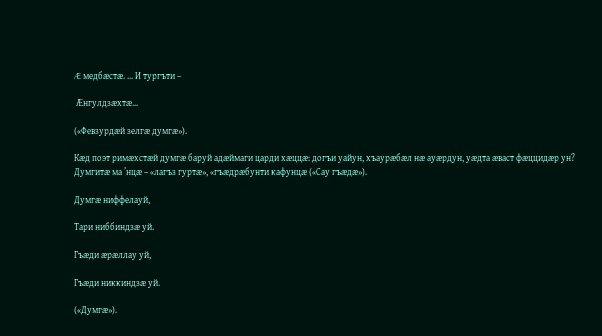Æ медбæстæ. … И тургъти –

 Æнгулдзæхтæ…

(«Февзурдæй зелгæ думгæ»).

Кæд поэт римæхстæй думгæ баруй адæймаги царди хæццæ: догъи уайун, хъаурæбæл нæ ауæрдун, уæдта æваст фæццидæр ун?  Думгитæ ма ’нцæ – «лагъз гуртæ», «гъæдрæбунти кафунцæ («Сау гъæдæ»).

Думгæ ниффелауй,

Тари ниббиндзæ уй.

Гъæди æрæллау уй,

Гъæди никкиндзæ уй.

(«Думгæ»).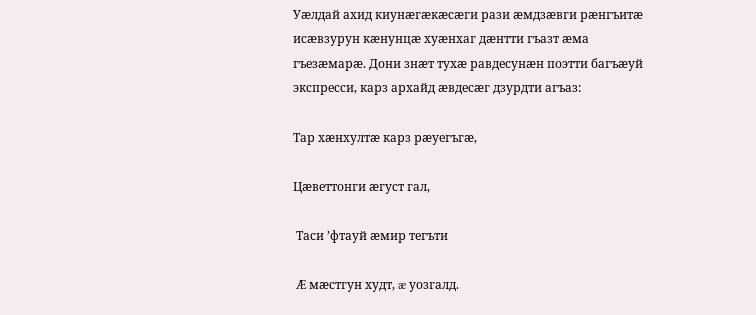Уæлдай ахид киунæгæкæсæги рази æмдзæвги рæнгъитæ исæвзурун кæнунцæ хуæнхаг дæнтти гъазт æма гъезæмарæ. Дони знæт тухæ равдесунæн поэтти багъæуй экспресси, карз архайд æвдесæг дзурдти агъаз:

Тар хæнхултæ карз рæуегъгæ,

Цæветтонги æгуст гал,

 Таси ’фтауй æмир тегъти

 Æ мæстгун худт, æ уозгалд.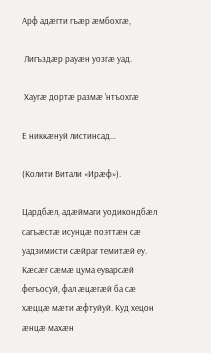Арф адæгти гъæр æмбохгæ,

 Лигъздæр рауæн уозгæ уад.

 Хаугæ дортæ размæ ’нтъохгæ

Е никкæнуй листинсад…

(Колити Витали «Ирæф»).

Цардбæл, адæймаги уодикондбæл сагъæстæ исунцæ поэттæн сæ уадзимисти сæйраг темитæй еу. Кæсæг сæмæ цума еуварсæй фегъосуй, фал æцæгæй ба сæ хæццæ мæти æфтуйуй. Куд хецон æнцæ махæн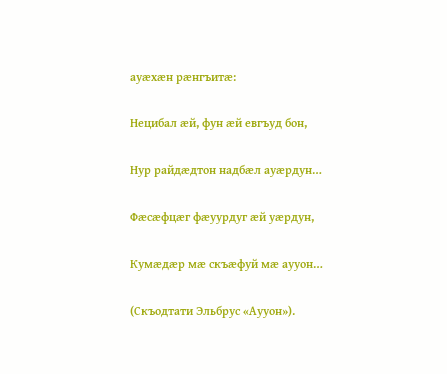ауæхæн рæнгъитæ:

Нецибал æй, фун æй евгъуд бон,

Нур райдæдтон надбæл ауæрдун…

Фæсæфцæг фæуурдуг æй уæрдун,

Кумæдæр мæ скъæфуй мæ аууон…

(Скъодтати Эльбрус «Аууон»).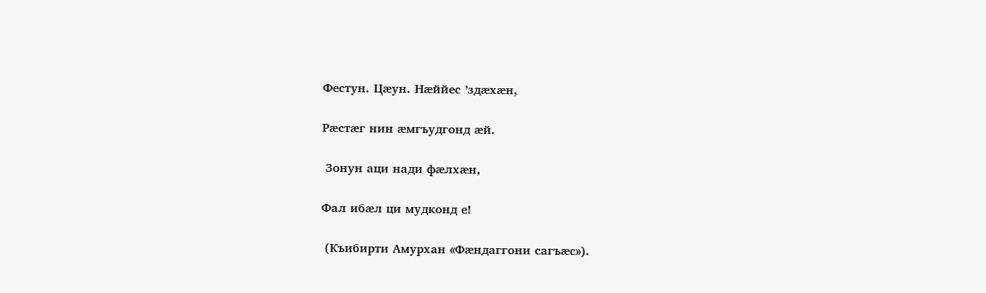Фестун. Цæун. Нæййес ’здæхæн,

Рæстæг нин æмгъудгонд æй.

 Зонун аци нади фæлхæн,

Фал ибæл ци мудконд е!

 (Къибирти Амурхан «Фæндаггони сагъæс»).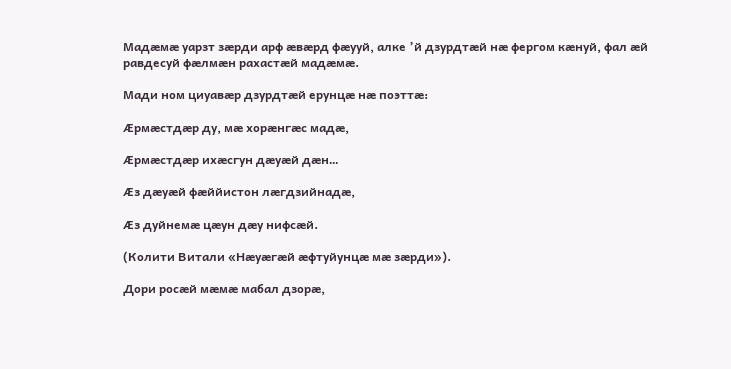Мадæмæ уарзт зæрди арф æвæрд фæууй, алке ’й дзурдтæй нæ фергом кæнуй, фал æй равдесуй фæлмæн рахастæй мадæмæ.

Мади ном циуавæр дзурдтæй ерунцæ нæ поэттæ:

Æрмæстдæр ду, мæ хорæнгæс мадæ,

Æрмæстдæр ихæсгун дæуæй дæн…

Æз дæуæй фæййистон лæгдзийнадæ,

Æз дуйнемæ цæун дæу нифсæй.

(Колити Витали «Нæуæгæй æфтуйунцæ мæ зæрди»).

Дори росæй мæмæ мабал дзорæ,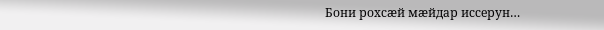Бони рохсæй мæйдар иссерун…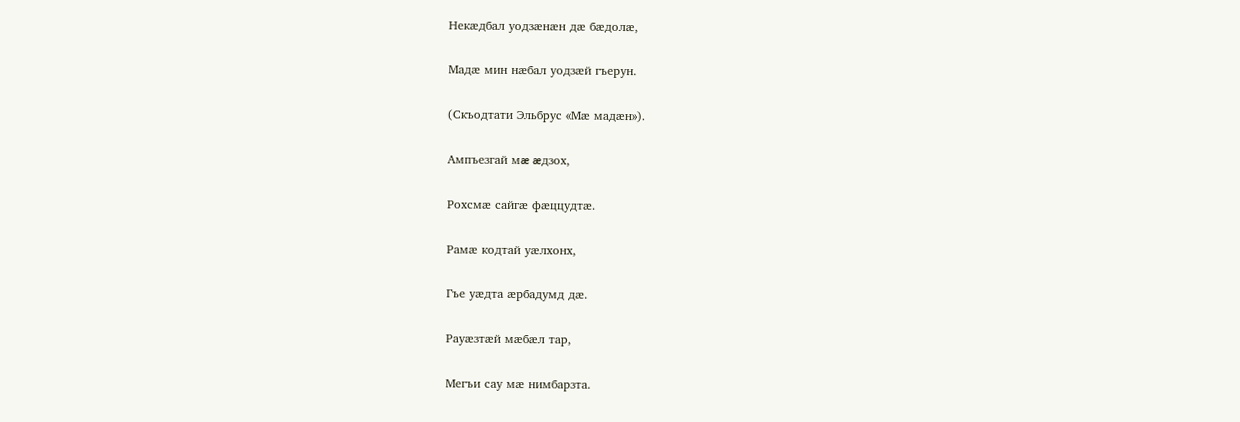Некæдбал уодзæнæн дæ бæдолæ,

Мадæ мин нæбал уодзæй гъерун.

(Скъодтати Эльбрус «Мæ мадæн»).

Ампъезгай мæ æдзох,

Рохсмæ сайгæ фæццудтæ.

Рамæ кодтай уæлхонх,

Гъе уæдта æрбадумд дæ.

Рауæзтæй мæбæл тар,

Мегъи сау мæ нимбарзта.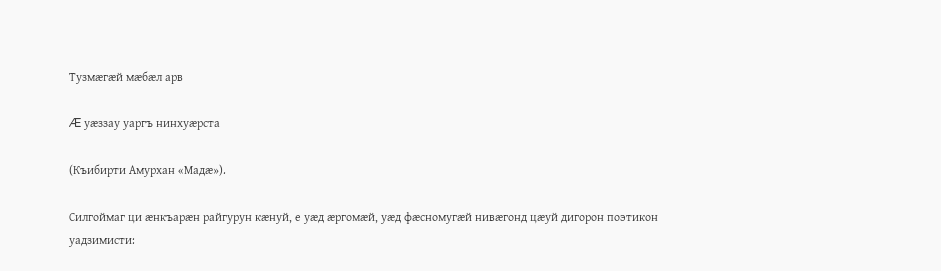Тузмæгæй мæбæл арв

Æ уæззау уаргъ нинхуæрста

(Къибирти Амурхан «Мадæ»).

Силгоймаг ци æнкъарæн райгурун кæнуй, е уæд æргомæй, уæд фæсномугæй нивæгонд цæуй дигорон поэтикон уадзимисти: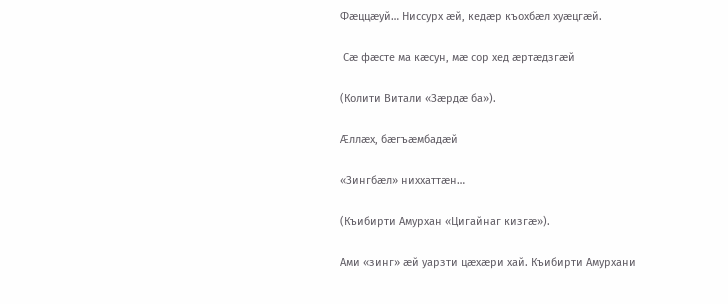Фæццæуй… Ниссурх æй, кедæр къохбæл хуæцгæй.

 Сæ фæсте ма кæсун, мæ сор хед æртæдзгæй

(Колити Витали «Зæрдæ ба»).

Æллæх, бæгъæмбадæй

«Зингбæл» ниххаттæн…

(Къибирти Амурхан «Цигайнаг кизгæ»).

Ами «зинг» æй уарзти цæхæри хай. Къибирти Амурхани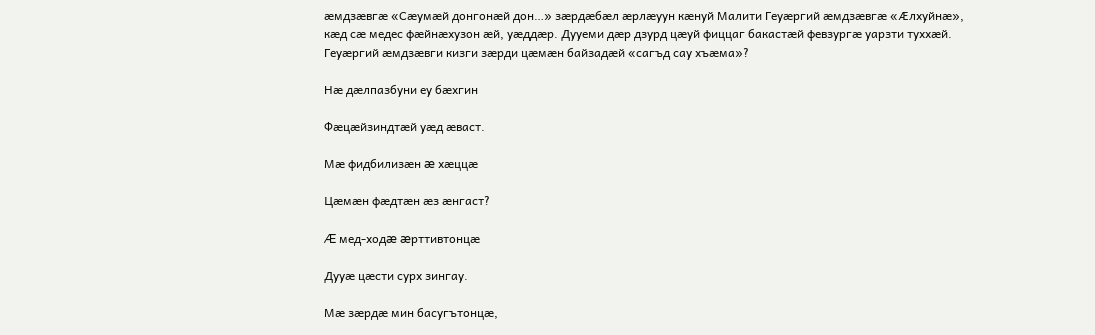æмдзæвгæ «Сæумæй донгонæй дон…» зæрдæбæл æрлæуун кæнуй Малити Геуæргий æмдзæвгæ «Æлхуйнæ», кæд сæ медес фæйнæхузон æй, уæддæр. Дууеми дæр дзурд цæуй фиццаг бакастæй февзургæ уарзти туххæй. Геуæргий æмдзæвги кизги зæрди цæмæн байзадæй «сагъд сау хъæма»?

Нæ дæлпазбуни еу бæхгин

Фæцæйзиндтæй уæд æваст.

Мæ фидбилизæн æ хæццæ

Цæмæн фæдтæн æз æнгаст?

Æ мед-ходæ æрттивтонцæ

Дууæ цæсти сурх зингау.

Мæ зæрдæ мин басугътонцæ,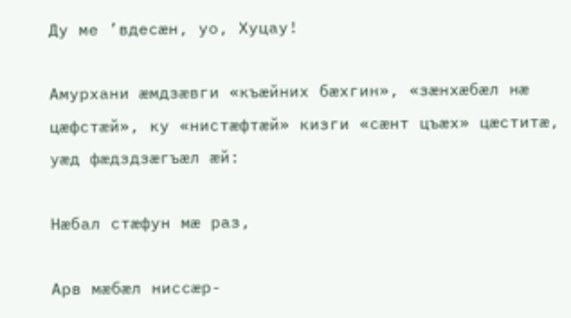Ду ме ’вдесæн, уо, Хуцау!

Амурхани æмдзæвги «къæйних бæхгин», «зæнхæбæл нæ цæфстæй», ку «нистæфтæй» кизги «сæнт цъæх» цæститæ, уæд фæдздзæгъæл æй:

Нæбал стæфун мæ раз,

Арв мæбæл ниссæр-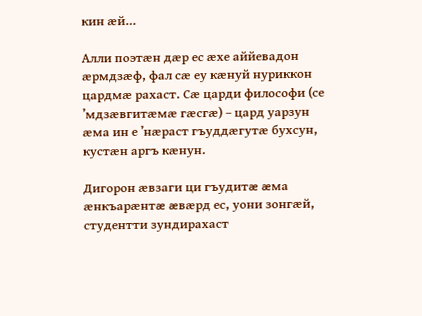кин æй…

Алли поэтæн дæр ес æхе аййевадон æрмдзæф, фал сæ еу кæнуй нуриккон цардмæ рахаст. Сæ царди философи (се ’мдзæвгитæмæ гæсгæ) – цард уарзун æма ин е ’нæраст гъуддæгутæ бухсун, кустæн аргъ кæнун.

Дигорон æвзаги ци гъудитæ æма æнкъарæнтæ æвæрд ес, уони зонгæй, студентти зундирахаст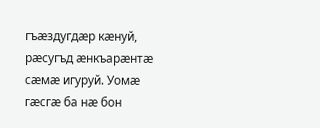гъæздугдæр кæнуй, рæсугъд æнкъарæнтæ сæмæ игуруй. Уомæ гæсгæ ба нæ бон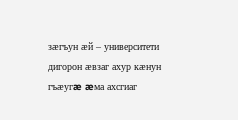зæгъун æй – университети дигорон æвзаг ахур кæнун гъæугæ æма ахсгиаг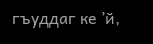гъуддаг ке ’й,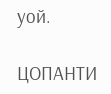уой.

ЦОПАНТИ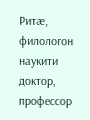Ритæ, филологон наукити доктор, профессор